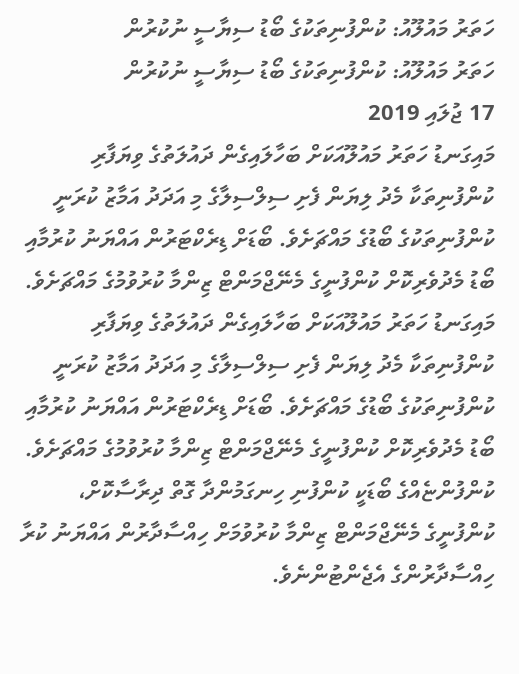ހަތަރު މައުލޫއު: ކުންފުނިތަކުގެ ބޯޑު ސިޔާސީ ނުކުރުން
ހަތަރު މައުލޫއު: ކުންފުނިތަކުގެ ބޯޑު ސިޔާސީ ނުކުރުން
17 ޖުލައި 2019
މައިގަނޑު ހަތަރު މައުލޫއަކަށް ބަހާލައިގެން ދައުލަތުގެ ވިޔަފާރި ކުންފުނިތަކާ މެދު ލިޔަން ފެށި ސިލްސިލާގެ މި އަދަދު އަމާޒު ކުރަނީ ކުންފުނިތަކުގެ ބޯޑުގެ މައްޗަށެވެ. ބޯޑަށް ޑިރެކްޓަރުން އައްޔަނު ކުރުމާއި ބޯޑު މެދުވެރިކޮށް ކުންފުނީގެ މެނޭޖްމަންޓް ޒިންމާ ކުރުވުމުގެ މައްޗަށެވެ.
މައިގަނޑު ހަތަރު މައުލޫއަކަށް ބަހާލައިގެން ދައުލަތުގެ ވިޔަފާރި ކުންފުނިތަކާ މެދު ލިޔަން ފެށި ސިލްސިލާގެ މި އަދަދު އަމާޒު ކުރަނީ ކުންފުނިތަކުގެ ބޯޑުގެ މައްޗަށެވެ. ބޯޑަށް ޑިރެކްޓަރުން އައްޔަނު ކުރުމާއި ބޯޑު މެދުވެރިކޮށް ކުންފުނީގެ މެނޭޖްމަންޓް ޒިންމާ ކުރުވުމުގެ މައްޗަށެވެ.
ކުންފުންޏެއްގެ ބޯޑަކީ ކުންފުނި ހިނގަމުންދާ ގޮތް ދިރާސާކޮށް، ކުންފުނީގެ މެނޭޖްމަންޓް ޒިންމާ ކުރުވުމަށް ހިއްސާދާރުން އައްޔަނު ކުރާ ހިއްސާދާރުންގެ އެޖެންޓުންނެވެ.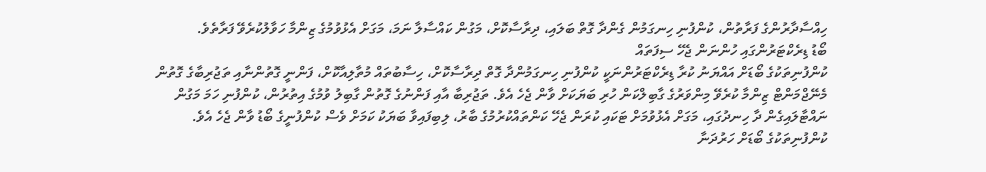ހިއްސާދާރުންގެ ފަރާތުން، ކުންފުނި ހިނގަމުން ގެންދާ ގޮތް ބަލައި، ދިރާސާކޮށް، މަގުން ކައްސާލާ ނަމަ، މަގަށް އެޅުވުމުގެ ޒިންމާ ހަވާލުކުރެވޭ ފަރާތެވެ.
ބޯޑު ޑިރެކްޓަރުންގައި ހުންނަން ޖެހޭ ސިފަތައް
ކުންފުނިތަކުގެ ބޯޑަށް އައްޔަނު ކުރާ ޑިރެކްޓަރުންނަކީ ކުންފުނި ހިނގަމުންދާ ގޮތް ދިރާސާކޮށް، ހިސާބުތައް މުތާލިއާކޮށް، ފަންނީ ގޮތުންނާއި ތަޖުރިބާގެ ގޮތުން މެނޭޖްމަންޓް ޒިންމާ ކުރެވޭ މިންވަރުގެ ގާބިލްކަން ހުރި ބަޔަކަށް ވާން ޖެހެ އެވެ. ތަޖުރިބާ އާއި ފަންނުގެ ގޮތުން ގާބިލު ވުމުގެ އިތުރުން، ކުންފުނި ހަމަ މަގުން ނައްޓާލައިގެން ދާ ހިނދުގައި، މަގަށް އެޅުވުމަށް ޓަކައި ކުރަން ޖެހޭ ކަންތައްކުރުމުގެ ބާރު، ލިބިފައިވާ ބަޔަކު ކަމަށް ވެސް ކުންފުނީގެ ބޯޑު ވާން ޖެހެ އެވެ.
ކުންފުނިތަކުގެ ބޯޑަށް ހަރުދަނާ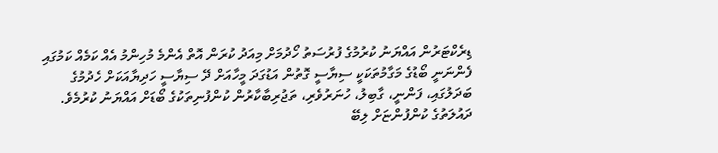ޑިރެކްޓަރުން އައްޔަނު ކުރުމުގެ ފުރުސަތު ހޯދުމަށް މިއަދު ކުރަން އޮތް އެންމެ މުހިންމު އެއް ކަމެއް ކަމުގައި ފެންނަނީ ބޯޑުގެ މަގާމުތަކަކީ ސިޔާސީ ގޮތުން އަޑުގަދަ މީހާއަށް ދޭ ސިޔާސީ ހަދިޔާއަކަށް ހެދުމުގެ ބަދަލުގައި، ފަންނީ، ގާބިލު، ހުނަރުވެރި، ތަޖުރިބާކާރުން ކުންފުނިތަކުގެ ބޯޑަށް އައްޔަނު ކުރުމެވެ.
ދައުލަތުގެ ކުންފުންޏަށް ލިބޭ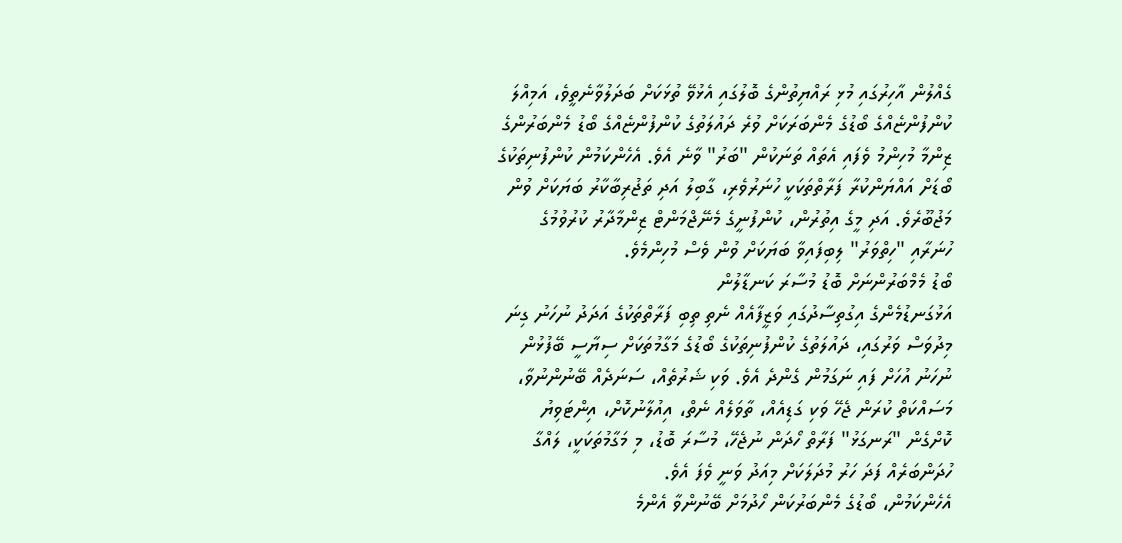ގެއްލުން އާހިރުގައި މުޅި ރައްޔިތުންގެ ބޮލުގައި އެޅުވޭ ތުޅަކަށް ބަދަލުވާނެތީވެ، އަމިއްލަ ކުންފުންޏެއްގެ ބޯޑުގެ މެންބަރަކަށް ވުރެ ދައުލަތުގެ ކުންފުންޏެއްގެ ބޯޑު މެންބަރުންގެ ޒިންމާ މުހިންމު ވެފައި އެތައް ތަނަކުން "ބަރު" ވާނެ އެވެ. އެހެންކަމުން ކުންފުނިތަކުގެ ބޯޑަށް އައްޔަންކުރާ ފަރާތްތަކަކީ ހުނަރުވެރި، ގާބިލު އަދި ތަޖުރިބާކާރު ބަޔަކަށް ވުން މަޖުބޫރެވެ. އަދި މީގެ އިތުރުން، ކުންފުނީގެ މެނޭޖްމަންޓް ޒިންމާދާރު ކުރުވުމުގެ ހުނަރާއި "ހިތްވަރު" ލިބިފައިވާ ބަޔަކަށް ވުން ވެސް މުހިންމެވެ.
ބޯޑު މެމްބަރުންނަށް ބޮޑު މުސާރަ ކަނޑާލުން
އަޅުގަނޑުމެންގެ އިގުތިސާދުގައި ވަޒީފާއެއް ނެތި ތިބި ފަރާތްތަކުގެ އަދަދު ނުހަނު ގިނަ މިދުވަސް ވަރުގައި، ދައުލަތުގެ ކުންފުނިތަކުގެ ބޯޑުގެ މަގާމުތަކަށް ސިޔާސީ ބޭފުޅުން ނުހަނު އުހަށް ފައި ނަގަމުން ގެންދެ އެވެ. ވަކި ޝަރުތެއް، ސަނަދެއް ބޭނުންނުވާ، މަސައްކަތް ކުރަން ޖެހޭ ވަކި ގަޑިއެއް، ތާވަލެއް ނެތް، އިއުލާނުކޮށް، އިންޓަވިޔު ކޮށްގެން "ރަނގަޅު" ފަރާތް ހޯދަން ނުޖެހޭ، މުސާރަ ބޮޑު، މި މަގާމުތަކަކީ، ލައްގާ ހުދަންބަރެއް ފަދަ ހަރު މުދަލަކަށް މިއަދު ވަނީ ވެފަ އެވެ.
އެހެންކަމުން، ބޯޑުގެ މެންބަރުކަން ހޯދުމަށް ބޭނުންވާ އެންމެ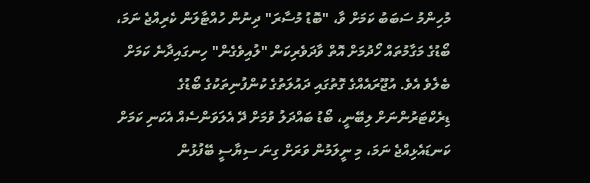މުހިންމު ސަބަބު ކަމަށް ވާ، "ބޮޑު މުސާރަ" ދިނުން ހުއްޓާލަން ކެރިއްޖެ ނަމަ، ބޯޑުގެ މަގާމުތައް ހޯދުމަށް އޮތް ވާދަވެރިކަން "ލުއިވެގެން" ހިނގައިދާނެ ކަމަށް ބެލެވެ އެވެ. އުޖޫރައެއްގެ ގޮތުގައި ދައުލަތުގެ ކުންފުނިތަކުގެ ބޯޑުގެ ޑިރެކްޓަރުންނަށް ލިބޭނީ، ބޯޑު ބައްދަލު ވުމަށް ދޭ އެލަވަންސެއް އެކަނި ކަމަށް ކަނޑައެޅިއްޖެ ނަމަ، މި ނީލަމުން ވަރަށް ގިނަ ސިޔާސީ ބޭފުޅުން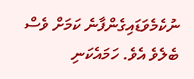ނުކެމެވަޑައިގެންފާނެ ކަމަށް ވެސް ބެލެވެ އެވެ. ހަމައެކަނި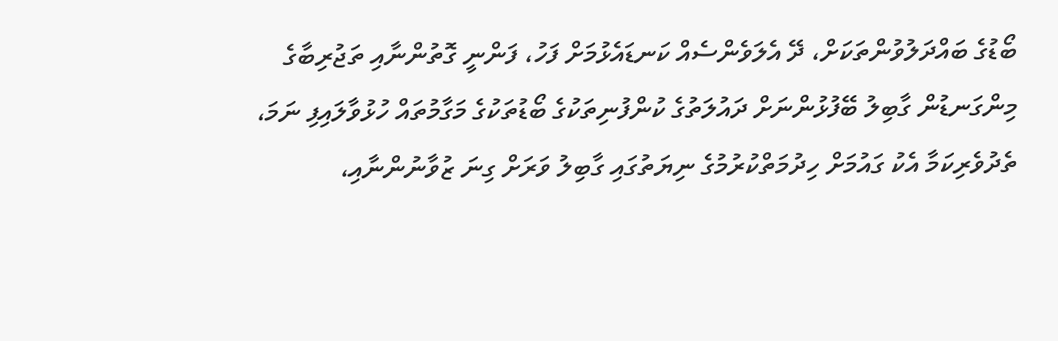ބޯޑުގެ ބައްދަލުވުންތަކަށް، ދޭ އެލަވެންސެއް ކަނޑައެޅުމަށް ފަހު، ފަންނީ ގޮތުންނާއި ތަޖުރިބާގެ މިންގަނޑުން ގާބިލު ބޭފުޅުންނަށް ދައުލަތުގެ ކުންފުނިތަކުގެ ބޯޑުތަކުގެ މަގާމުތައް ހުޅުވާލައިފި ނަމަ، ތެދުވެރިކަމާ އެކު ގައުމަށް ހިދުމަތްކުރުމުގެ ނިޔަތުގައި ގާބިލު ވަރަށް ގިނަ ޒުވާނުންނާއި،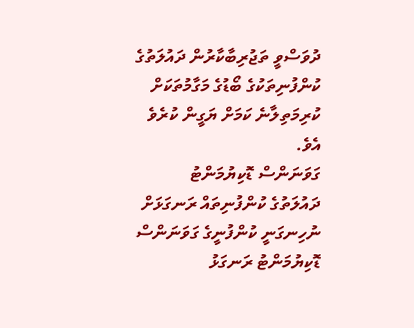ދުވަސްވީ ތަޖުރިބާކާރުން ދައުލަތުގެ ކުންފުނިތަކުގެ ބޯޑުގެ މަގާމުތަކަށް ކުރިމަތިލާނެ ކަމަށް ޔަގީން ކުރެވެ އެވެ.
ގަވަނަންސް ޑޮކިޔުމަންޓު
ދައުލަތުގެ ކުންފުނިތައް ރަނގަޅަށް ނުހިނގަނީ ކުންފުނީގެ ގަވަނަންސް ޑޮކިޔުމަންޓު ރަނގަޅު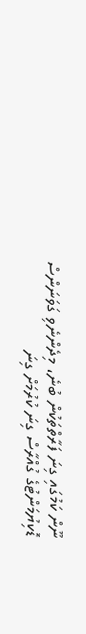ނޫން ކަމުގައި ގިނަ ފަރާތްތަކުން ބުނެ، މިދެންނެވި ގަވަނަންސް ޑޮކިޔުމަންޓުގެ ގުއްރާސް ގިނަ ކުރުމަށް ގިނަ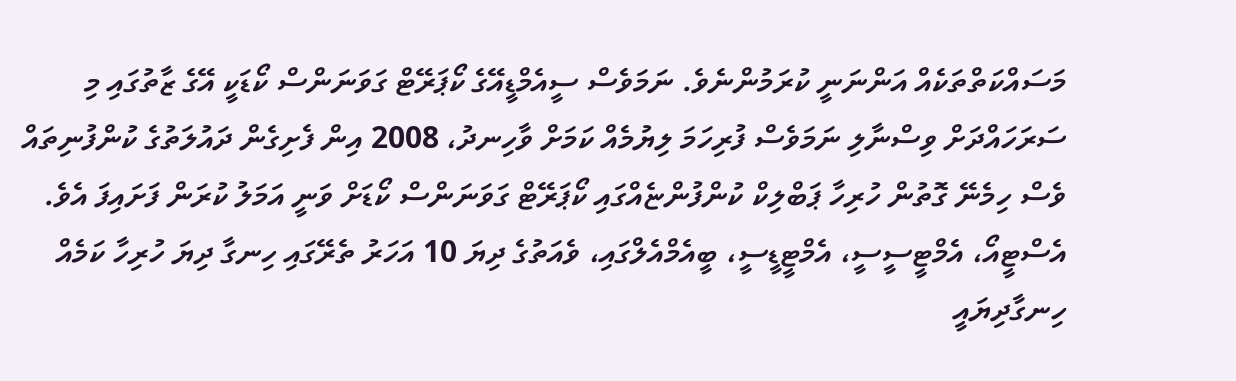މަސައްކަތްތަކެއް އަންނަނީ ކުރަމުންނެވެ. ނަމަވެސް ސީއެމްޑީއޭގެ ކޯޕަރޭޓް ގަވަނަންސް ކޯޑަކީ އޭގެ ޒާތުގައި މި ސަރަހައްދަށް ވިސްނާލި ނަމަވެސް ފުރިހަމަ ލިޔުމެއް ކަމަށް ވާހިނދު، 2008 އިން ފެށިގެން ދައުލަތުގެ ކުންފުނިތައް ވެސް ހިމެނޭ ގޮތުން ހުރިހާ ޕަބްލިކް ކުންފުންޏެއްގައި ކޯޕަރޭޓް ގަވަނަންސް ކޯޑަށް ވަނީ އަމަލު ކުރަން ފަށައިފަ އެވެ. އެސްޓީއޯ، އެމްޓީސީސީ، އެމްޓީޑީސީ، ބީއެމްއެލްގައި، ވެއަތުގެ ދިޔަ 10 އަހަރު ތެރޭގައި ހިނގާ ދިޔަ ހުރިހާ ކަމެއް ހިނގާދިޔައީ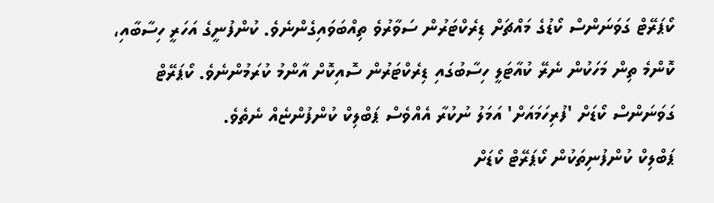ކޯޕަރޭޓް ގަވަނަންސް ކޯޑުގެ މައްޗަށް ޑިރެކްޓަރުން ސަވާރުވެ ތިއްބަވައިގެންނެވެ. ކުންފުނީގެ އަހަރީ ހިސާބާއި، ކޮންމެ ތިން މަހަކުން ނެރޭ ކުއާޓަލީ ހިސާބުގައި ޑިރެކްޓަރުން ސޮއިކޮށް އާންމު ކުރަމުންނެވެ. ކޯޕަރޭޓް ގަވަނަންސް ކޯޑަށް 'ފުރިހަމައަށް' އަމަލު ނުކުރާ އެއްވެސް ޕަބްލިކް ކުންފުންޏެއް ނެތެވެ.
ޕަބްލިކް ކުންފުނިތަކުން ކޯޕަރޭޓް ކޯޑަށް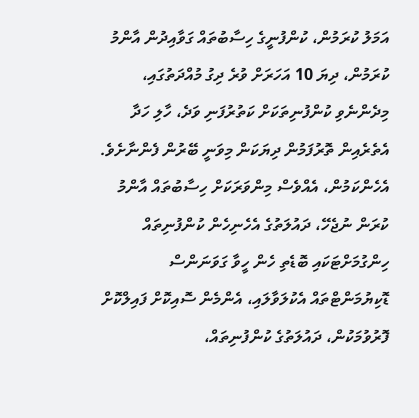އަމަލު ކުރަމުން، ކުންފުނީގެ ހިސާބުތައް ގަވާއިދުން އާންމު ކުރަމުން، ދިޔަ 10 އަހަރަށް ވުރެ ދިގު މުއްދަތުގައި، މިދެންނެވި ކުންފުނިތަކަށް ކަތުރުފަނި ވަދެ، ހާލި ހަދާ އެތެރެއިން ތޮރުފަމުން ދިޔަކަން މިވަނީ ބޭރުން ފެންނާށެވެ. އެހެންކަމުން، އެއްވެސް މިންވަރަކަށް ހިސާބުތައް އާންމު ކުރަން ނުޖެހޭ، ދައުލަތުގެ އެހެނިހެން ކުންފުނިތައް ހިންގުމަށްޓަކައި ބޮޑެތި ހެން ހީވާ ގަވަނަންސް ޑޮކިޔުމަންޓްތައް އެކުލަވާލައި، އެންމެން ސޮއިކޮށް ފައިލްކޮށް ފޮރުވުމަކުން، ދައުލަތުގެ ކުންފުނިތައް،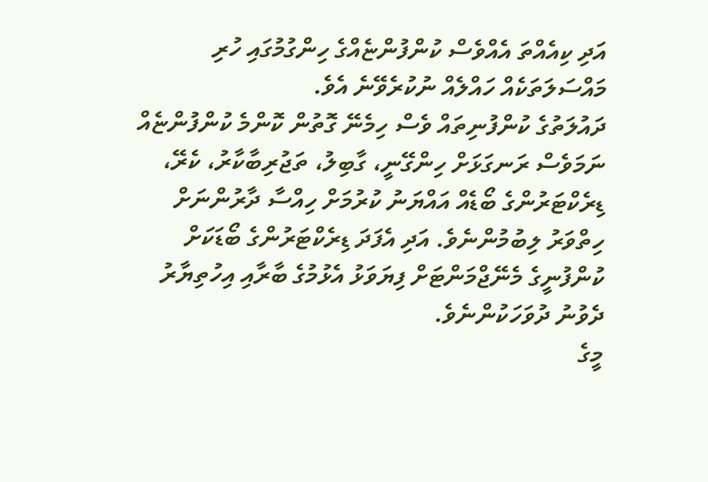އަދި ކިއެއްތަ އެއްވެސް ކުންފުންޏެއްގެ ހިންގުމުގައި ހުރި މައްސަލަތަކެއް ހައްލެއް ނުކުރެވޭނެ އެވެ.
ދައުލަތުގެ ކުންފުނިތައް ވެސް ހިމެނޭ ގޮތުން ކޮންމެ ކުންފުންޏެއް ނަމަވެސް ރަނގަޅަށް ހިންގޭނީ، ގާބިލު، ތަޖުރިބާކާރު، ކެރޭ، ޑިރެކްޓަރުންގެ ބޯޑެއް އައްޔަނު ކުރުމަށް ހިއްސާ ދާރުންނަށް ހިތްވަރު ލިބުމުންނެވެ. އަދި އެފަދަ ޑިރެކްޓަރުންގެ ބޯޑަކަށް ކުންފުނީގެ މެނޭޖްމަންޓަށް ފިޔަވަޅު އެޅުމުގެ ބާރާއި އިހުތިޔާރު ދެވުނު ދުވަހަކުންނެވެ.
މީގެ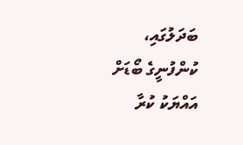ބަދަލުގައި، ކުންފުނީގެ ބޯޑަށް އައްޔަކު ކުރާ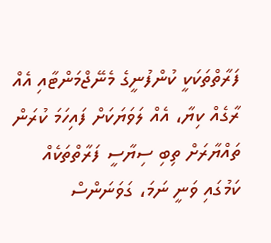ފަރާތްތަކަކީ ކުންފުނީގެ މެނޭޖްމަންޓާއި އެއް ރާގެއް ކިޔާ، އެއް ލަވަޔަކަށް ފައިހަމަ ކުރަން ތައްޔާރަށް ތިބި ސިޔާސީ ފަރާތްތަކެއް ކަމުގައި ވަނީ ނަމަ، ގަވަނަންސް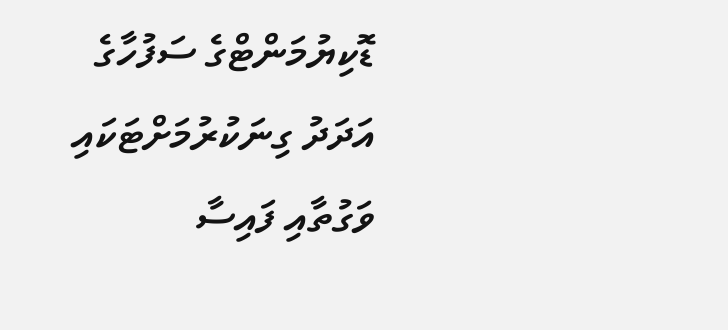ޑޮކިޔުމަންޓްގެ ސަފުހާގެ އަދަދު ގިނަކުރުމަށްޓަކައި ވަގުތާއި ފައިސާ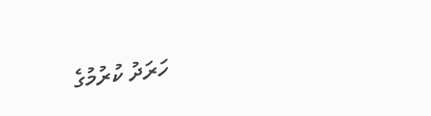ހަރަދު ކުރުމުގެ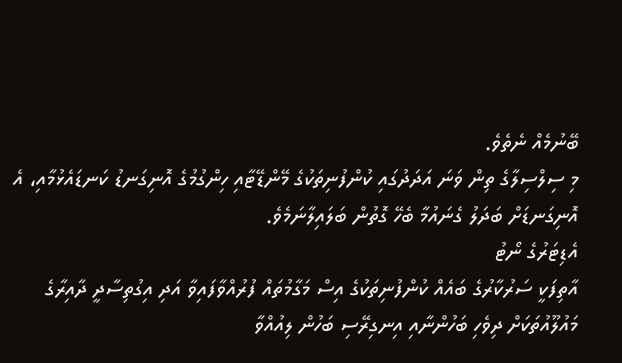ބޭނުމެއް ނެތެވެ.
މި ސިލްސިލާގެ ތިން ވަނަ އަދަދުގައި ކުންފުނިތަކުގެ މޭންޑޭޓާއި ހިންގުމުގެ އޮނިގަނޑު ކަނޑައެޅުމާއި، އެ އޮނިގަނޑަށް ބަދަލު ގެނައުމާ ބެހޭ ގޮތުން ބަލައިލާނަމެވެ.
އެޑިޓަރުގެ ނޯޓު
އާތިފަކީ ސަރުކާރުގެ ބައެއް ކުންފުނިތަކުގެ އިސް މަގާމުތައް ފުރުއްވާފައިވާ އަދި އިގުތިސާދީ ދާއިރާގެ މައުލޫއުތަކަށް ދިވެހި ބަހުންނާއި އިނގިރޭސި ބަހުން ލިއުއްވާ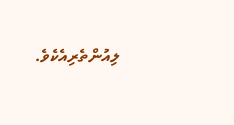ލިއުންތެރިއެކެވެ.